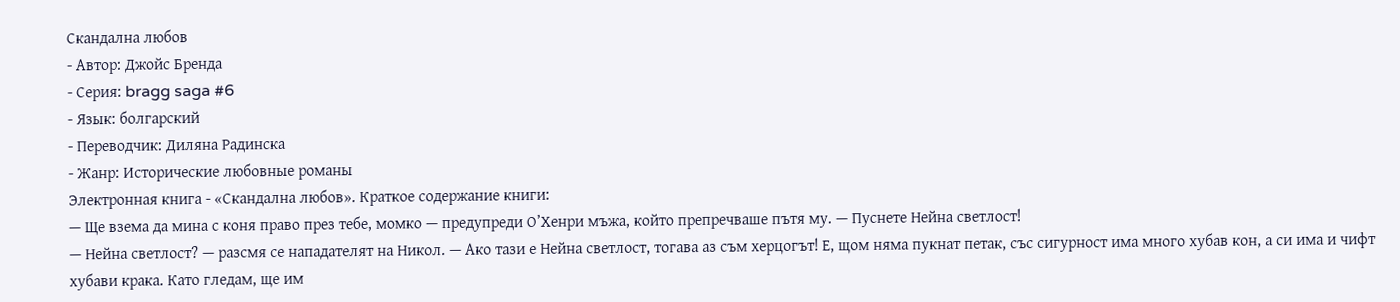Скандална любов
- Автор: Джойс Бренда
- Серия: bragg saga #6
- Язык: болгарский
- Переводчик: Диляна Радинска
- Жанр: Исторические любовные романы
Электронная книга - «Скандална любов». Краткое содержание книги:
— Ще взема да мина с коня право през тебе, момко — предупреди О’Хенри мъжа, който препречваше пътя му. — Пуснете Нейна светлост!
— Нейна светлост? — разсмя се нападателят на Никол. — Ако тази е Нейна светлост, тогава аз съм херцогът! Е, щом няма пукнат петак, със сигурност има много хубав кон, а си има и чифт хубави крака. Като гледам, ще им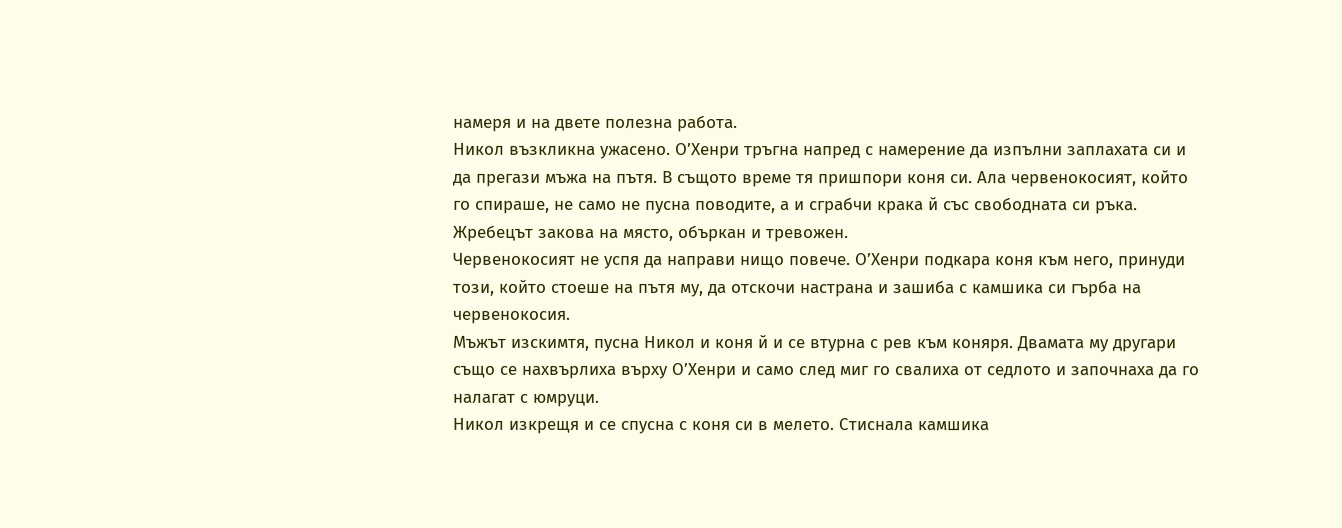намеря и на двете полезна работа.
Никол възкликна ужасено. О’Хенри тръгна напред с намерение да изпълни заплахата си и да прегази мъжа на пътя. В същото време тя пришпори коня си. Ала червенокосият, който го спираше, не само не пусна поводите, а и сграбчи крака й със свободната си ръка. Жребецът закова на място, объркан и тревожен.
Червенокосият не успя да направи нищо повече. О’Хенри подкара коня към него, принуди този, който стоеше на пътя му, да отскочи настрана и зашиба с камшика си гърба на червенокосия.
Мъжът изскимтя, пусна Никол и коня й и се втурна с рев към коняря. Двамата му другари също се нахвърлиха върху О’Хенри и само след миг го свалиха от седлото и започнаха да го налагат с юмруци.
Никол изкрещя и се спусна с коня си в мелето. Стиснала камшика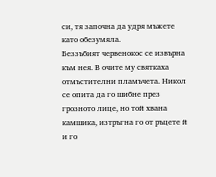си, тя започна да удря мъжете като обезумяла.
Беззъбият червенокос се извърна към нея. В очите му святкаха отмъстителни пламъчета. Никол се опита да го шибне през грозното лице, но той хвана камшика, изтръгна го от ръцете й и го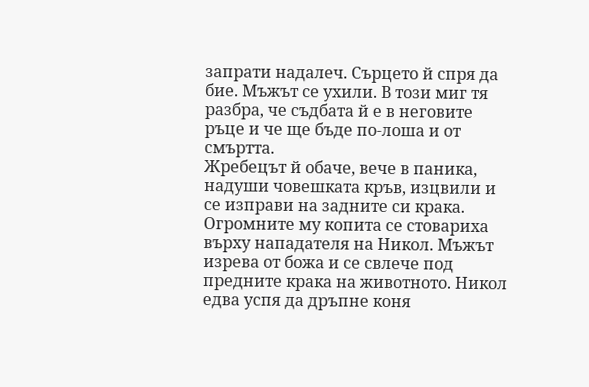запрати надалеч. Сърцето й спря да бие. Мъжът се ухили. В този миг тя разбра, че съдбата й е в неговите ръце и че ще бъде по-лоша и от смъртта.
Жребецът й обаче, вече в паника, надуши човешката кръв, изцвили и се изправи на задните си крака. Огромните му копита се стовариха върху нападателя на Никол. Мъжът изрева от божа и се свлече под предните крака на животното. Никол едва успя да дръпне коня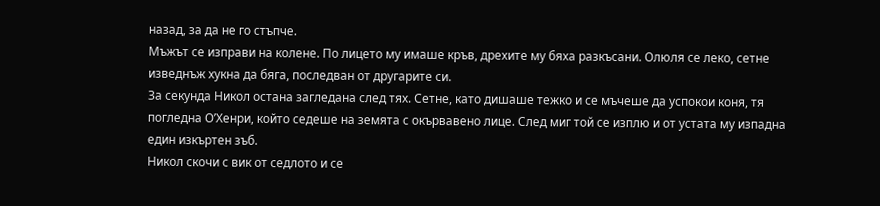назад, за да не го стъпче.
Мъжът се изправи на колене. По лицето му имаше кръв, дрехите му бяха разкъсани. Олюля се леко, сетне изведнъж хукна да бяга, последван от другарите си.
За секунда Никол остана загледана след тях. Сетне, като дишаше тежко и се мъчеше да успокои коня, тя погледна О’Хенри, който седеше на земята с окървавено лице. След миг той се изплю и от устата му изпадна един изкъртен зъб.
Никол скочи с вик от седлото и се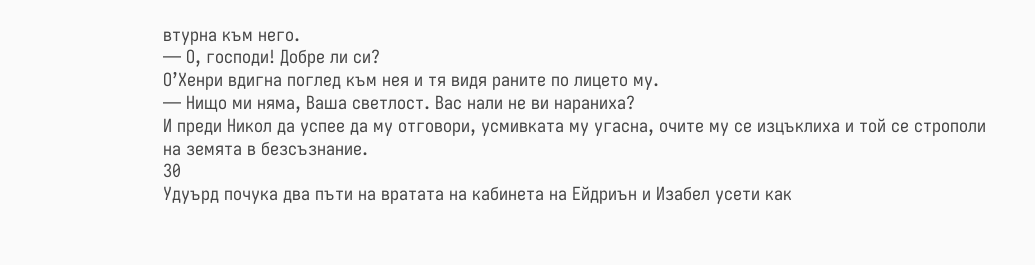втурна към него.
— О, господи! Добре ли си?
О’Хенри вдигна поглед към нея и тя видя раните по лицето му.
— Нищо ми няма, Ваша светлост. Вас нали не ви нараниха?
И преди Никол да успее да му отговори, усмивката му угасна, очите му се изцъклиха и той се строполи на земята в безсъзнание.
30
Удуърд почука два пъти на вратата на кабинета на Ейдриън и Изабел усети как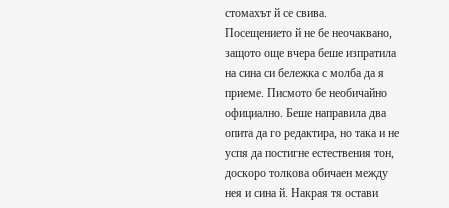стомахът й се свива.
Посещението й не бе неочаквано, защото още вчера беше изпратила на сина си бележка с молба да я приеме. Писмото бе необичайно официално. Беше направила два опита да го редактира, но така и не успя да постигне естествения тон, доскоро толкова обичаен между нея и сина й. Накрая тя остави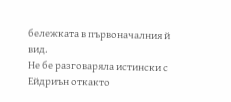бележката в първоначалния й вид.
Не бе разговаряла истински с Ейдриън откакто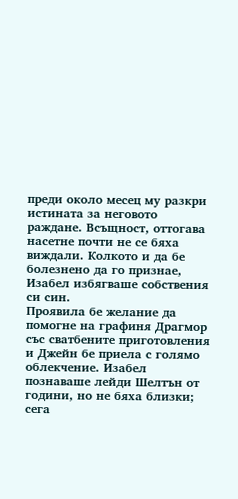преди около месец му разкри истината за неговото раждане. Всъщност, оттогава насетне почти не се бяха виждали. Колкото и да бе болезнено да го признае, Изабел избягваше собствения си син.
Проявила бе желание да помогне на графиня Драгмор със сватбените приготовления и Джейн бе приела с голямо облекчение. Изабел познаваше лейди Шелтън от години, но не бяха близки; сега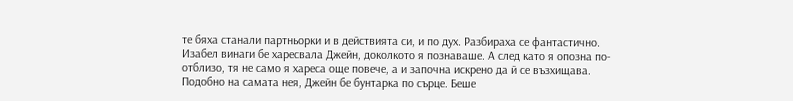те бяха станали партньорки и в действията си, и по дух. Разбираха се фантастично. Изабел винаги бе харесвала Джейн, доколкото я познаваше. А след като я опозна по-отблизо, тя не само я хареса още повече, а и започна искрено да й се възхищава. Подобно на самата нея, Джейн бе бунтарка по сърце. Беше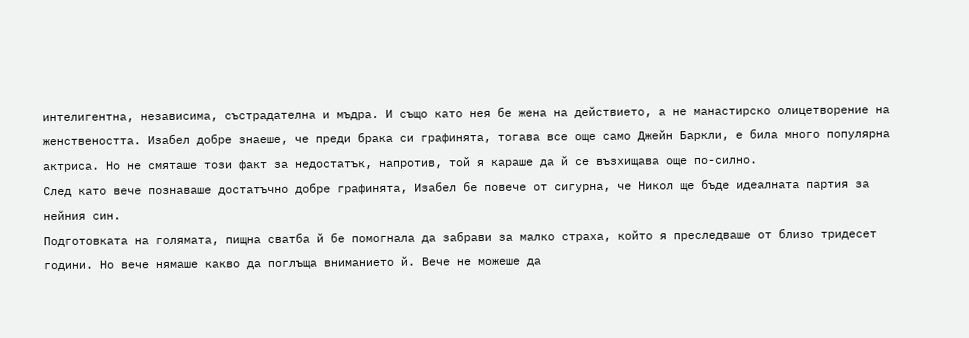интелигентна, независима, състрадателна и мъдра. И също като нея бе жена на действието, а не манастирско олицетворение на женствеността. Изабел добре знаеше, че преди брака си графинята, тогава все още само Джейн Баркли, е била много популярна актриса. Но не смяташе този факт за недостатък, напротив, той я караше да й се възхищава още по-силно.
След като вече познаваше достатъчно добре графинята, Изабел бе повече от сигурна, че Никол ще бъде идеалната партия за нейния син.
Подготовката на голямата, пищна сватба й бе помогнала да забрави за малко страха, който я преследваше от близо тридесет години. Но вече нямаше какво да поглъща вниманието й. Вече не можеше да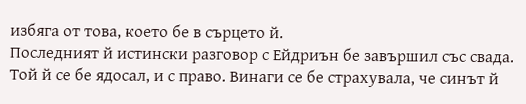избяга от това, което бе в сърцето й.
Последният й истински разговор с Ейдриън бе завършил със свада. Той й се бе ядосал, и с право. Винаги се бе страхувала, че синът й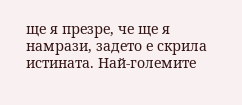ще я презре, че ще я намрази, задето е скрила истината. Най-големите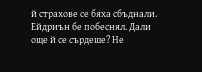й страхове се бяха сбъднали. Ейдриън бе побеснял. Дали още й се сърдеше? Не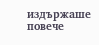издържаше повече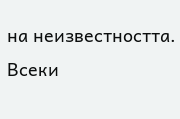на неизвестността. Всеки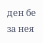ден бе за нея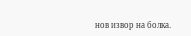нов извор на болка.